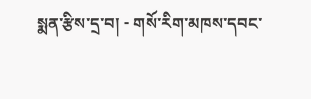སྨན་རྩིས་དྲ་བ། - གསོ་རིག་མཁས་དབང་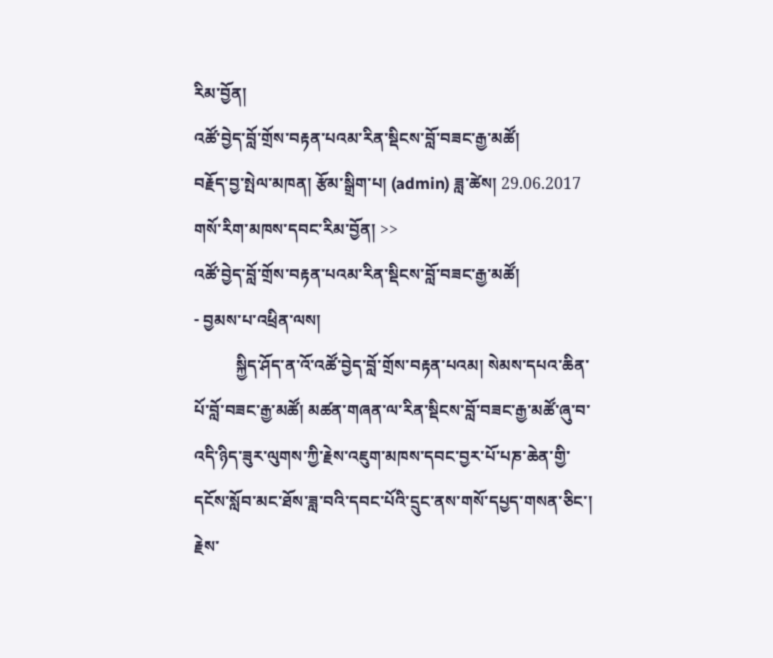རིམ་བྱོན།
འཚོ་བྱེད་བློ་གྲོས་བརྟན་པའམ་རིན་སྡིངས་བློ་བཟང་རྒྱ་མཚོ།
བརྗོད་བྱ་སྤེལ་མཁན། རྩོམ་སྒྲིག་པ། (admin) ཟླ་ཚེས། 29.06.2017
གསོ་རིག་མཁས་དབང་རིམ་བྱོན། >>
འཚོ་བྱེད་བློ་གྲོས་བརྟན་པའམ་རིན་སྡིངས་བློ་བཟང་རྒྱ་མཚོ།
- བྱམས་པ་འཕྲིན་ལས།
          སྐྱིད་ཤོད་ན་འོ་འཚོ་བྱེད་བློ་གྲོས་བརྟན་པའམ། སེམས་དཔའ་ཆིན་པོ་བློ་བཟང་རྒྱ་མཚོ། མཚན་གཞན་ལ་རིན་སྡིངས་བློ་བཟང་རྒྱ་མཚོ་ཞུ་བ་འདི་ཉིད་ཟུར་ལུགས་ཀྱི་རྗེས་འཇུག་མཁས་དབང་བྱར་པོ་པཎ་ཆེན་གྱི་དངོས་སློབ་མང་ཐོས་ཟླ་བའི་དབང་པོའི་དྲུང་ནས་གསོ་དཔྱད་གསན་ཅིང་། རྗེས་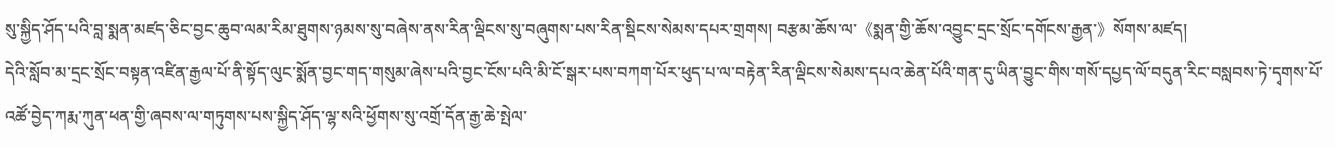སུ་སྐྱིད་ཤོད་པའི་བླ་སྨན་མཛད་ཅིང་བྱང་ཆུབ་ལམ་རིམ་ཐུགས་ཉམས་སུ་བཞེས་ནས་རིན་ལྡིངས་སུ་བཞུགས་པས་རིན་སྡིངས་སེམས་དཔར་གྲགས། བརྩམ་ཆོས་ལ་《སྨན་གྱི་ཆོས་འབྱུང་དྲང་སྲོང་དགོངས་རྒྱན་》སོགས་མཛད།
དེའི་སློབ་མ་དྲང་སྲོང་བསྟན་འཛིན་རྒྱལ་པོ་ནི་སྟོད་ལུང་སྨོན་བྱང་གད་གསུམ་ཞེས་པའི་བྱང་ངོས་པའི་མི་ངོ་སྒར་པས་བཀག་པོར་ཕུད་པ་ལ་བརྟེན་རིན་ལྡིངས་སེམས་དཔའ་ཆེན་པོའི་གན་དུ་ཡིན་བྱུང་གིས་གསོ་དཔྱད་ལོ་བདུན་རིང་བསླབས་ཏེ་དྭགས་པོ་འཚོ་བྱེད་ཀརྨ་ཀུན་ཕན་གྱི་ཞབས་ལ་གཏུགས་པས་སྐྱིད་ཤོད་ལྷ་སའི་ཕྱོགས་སུ་འགྲོ་དོན་རྒྱ་ཆེ་སྤེལ་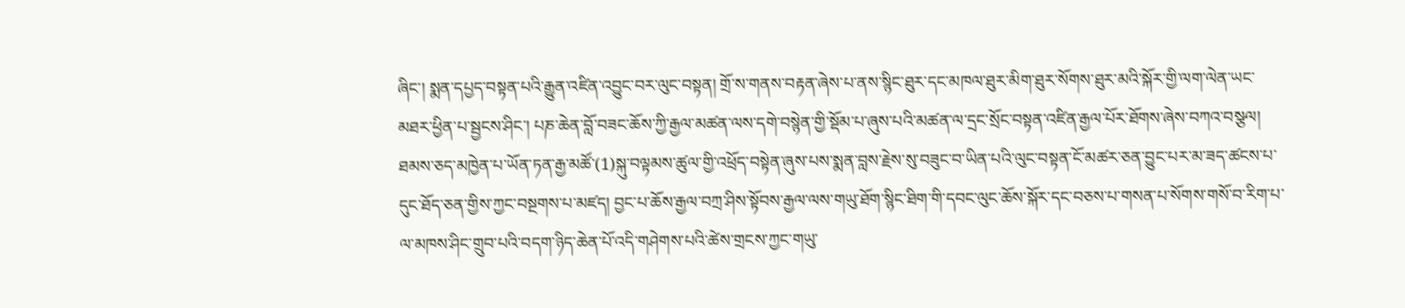ཞིང་། སྨན་དཔྱད་བསྟན་པའི་རྒྱུན་འཛིན་འབྱུང་བར་ལུང་བསྟན། གྲོ་ས་གནས་བརྟན་ཞེས་པ་ནས་སྙིང་ཐུར་དང་མཁལ་ཐུར་མིག་ཐུར་སོགས་ཐུར་མའི་སྐོར་གྱི་ལག་ལེན་ཡང་མཐར་ཕྱིན་པ་སྦྱངས་ཤིང་། པཎ་ཆེན་བློ་བཟང་ཆོས་ཀྱི་རྒྱལ་མཚན་ལས་དགེ་བསྙེན་གྱི་སྡོམ་པ་ཞུས་པའི་མཚན་ལ་དྲང་སྲོང་བསྟན་འཛིན་རྒྱལ་པོར་ཐོགས་ཞེས་བཀའ་བསྩལ། ཐམས་ཅད་མཁྱེན་པ་ཡོན་ཏན་རྒྱ་མཚོ་(1)སྐུ་བལྟམས་ཚུལ་གྱི་འཕྲོད་བསྟེན་ཞུས་པས་སྨན་བླས་རྗེས་སུ་བཟུང་བ་ཡིན་པའི་ལུང་བསྟན་ངོ་མཚར་ཅན་བྱུང་པར་མ་ཟད་ཚངས་པ་དུང་ཐོད་ཅན་གྱིས་ཀྱང་བསྔགས་པ་མཛད། བྱང་པ་ཆོས་རྒྱལ་བཀྲ་ཤིས་སྟོབས་རྒྱལ་ལས་གཡུ་ཐོག་སྙིང་ཐིག་གི་དབང་ལུང་ཆོས་སྐོར་དང་བཅས་པ་གསན་པ་སོགས་གསོ་བ་རིག་པ་ལ་མཁས་ཤིང་གྲུབ་པའི་བདག་ཉིད་ཆེན་པོ་འདི་གཤེགས་པའི་ཚེས་གྲངས་ཀྱང་གཡུ་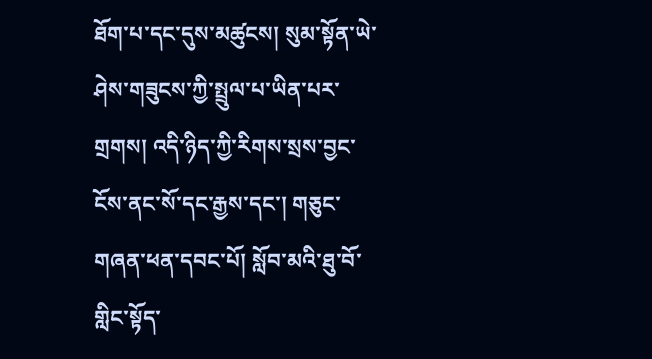ཐོག་པ་དང་དུས་མཚུངས། སུམ་སྟོན་ཡེ་ཤེས་གཟུངས་ཀྱི་སྤྲུལ་པ་ཡིན་པར་གྲགས། འདི་ཉིད་ཀྱི་རིགས་སྲས་བྱང་ངོས་ནང་སོ་དང་རྒྱས་དང་། གཅུང་གཞན་ཕན་དབང་པོ། སློབ་མའི་ཐུ་བོ་གླིང་སྟོད་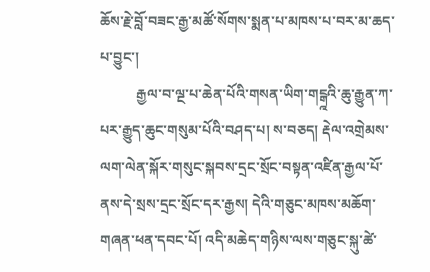ཆོས་རྗེ་བློ་བཟང་རྒྱ་མཚོ་སོགས་སྨན་པ་མཁས་པ་བར་མ་ཆད་པ་བྱུང་།
          རྒྱལ་བ་ལྔ་པ་ཆེན་པོའི་གསན་ཡིག་གངྒྰའི་ཆུ་རྒྱུན་ཀ་པར་རྒྱུད་ཆུང་གསུམ་པོའི་བཤད་པ། ས་བཅད། རྡེལ་འགྲེམས་ལག་ལེན་སྐོར་གསུང་སྐབས་དྲང་སྲོང་བསྟན་འཛིན་རྒྱལ་པོ་ནས་དེ་སྲས་དྲང་སྲོང་དར་རྒྱས། དེའི་གཅུང་མཁས་མཆོག་གཞན་ཕན་དབང་པོ། འདི་མཆེད་གཉིས་ལས་གཅུང་སྐུ་ཚེ་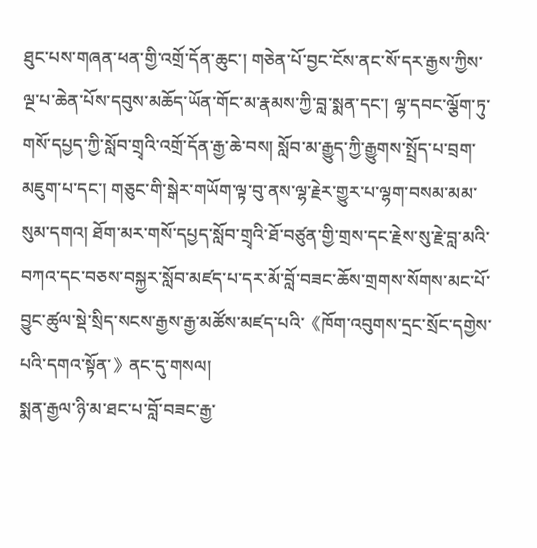ཐུང་པས་གཞན་ཕན་གྱི་འགྲོ་དོན་ཆུང་། གཅེན་པོ་བྱང་ངོས་ནང་སོ་དར་རྒྱས་ཀྱིས་ལྔ་པ་ཆེན་པོས་དབུས་མཆོད་ཡོན་གོང་མ་རྣམས་ཀྱི་བླ་སྨན་དང་། ལྷ་དབང་ལྕོག་ཏུ་གསོ་དཔྱད་ཀྱི་སློབ་གྲྭའི་འགྲོ་དོན་རྒྱ་ཆེ་བས། སློབ་མ་རྒྱུད་ཀྱི་རྒྱུགས་སྤྲོད་པ་བྲག་མཇུག་པ་དང་། གཅུང་གི་སྒེར་གཡོག་ལྟ་བུ་ནས་ལྷ་རྗེར་གྱུར་པ་ལྷག་བསམ་མམ་སུམ་དགའ། ཐོག་མར་གསོ་དཔྱད་སློབ་གྲྭའི་ཐོ་བཙུན་གྱི་གྲས་དང་རྗེས་སུ་རྗེ་བླ་མའི་བཀའ་དང་བཅས་བསྐྱར་སློབ་མཛད་པ་དར་མོ་བློ་བཟང་ཆོས་གྲགས་སོགས་མང་པོ་བྱུང་ཚུལ་སྡེ་སྲིད་སངས་རྒྱས་རྒྱ་མཚོས་མཛད་པའི་《ཁོག་འབུགས་དྲང་སྲོང་དགྱེས་པའི་དགའ་སྟོན་》ནང་དུ་གསལ།
སྨན་རྒྱལ་ཉི་མ་ཐང་པ་བློ་བཟང་རྒྱ་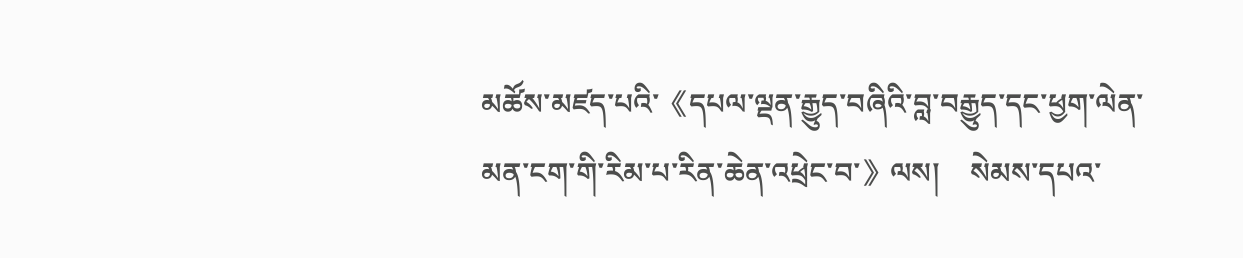མཚོས་མཛད་པའི་《དཔལ་ལྡན་རྒྱུད་བཞིའི་བླ་བརྒྱུད་དང་ཕྱག་ལེན་མན་ངག་གི་རིམ་པ་རིན་ཆེན་འཕྲེང་བ་》ལས།    སེམས་དཔའ་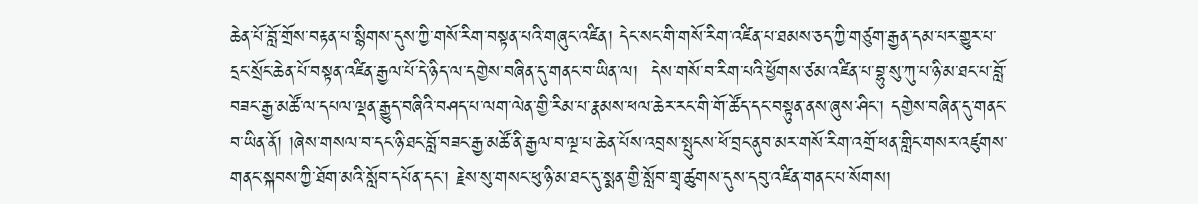ཆེན་པོ་བློ་གྲོས་བརྟན་པ་སྙིགས་དུས་ཀྱི་གསོ་རིག་བསྟན་པའི་གཞུང་འཛིན། དེང་སང་གི་གསོ་རིག་འཛིན་པ་ཐམས་ཅད་ཀྱི་གཙུག་རྒྱན་དམ་པར་གྱུར་པ་དྲང་སྲོང་ཆེན་པོ་བསྟན་འཛིན་རྒྱལ་པོ་དེ་ཉིད་ལ་དགྱེས་བཞིན་དུ་གནང་བ་ཡིན་ལ།  དེས་གསོ་བ་རིག་པའི་ཕྱོགས་ཙམ་འཛིན་པ་བྷུ་སུ་ཀུ་པ་ཉི་མ་ཐང་པ་བློ་བཟང་རྒྱ་མཚོ་ལ་དཔལ་ལྡན་རྒྱུད་བཞིའི་བཤད་པ་ལག་ལེན་གྱི་རིམ་པ་རྣམས་ཕལ་ཆེར་རང་གི་གོ་ཚོད་དང་བསྟུན་ནས་ཞུས་ཤིང་། དགྱེས་བཞིན་དུ་གནང་བ་ཡིན་ནོ། །ཞེས་གསལ་བ་དང་ཉི་ཐང་བློ་བཟང་རྒྱ་མཚོ་ནི་རྒྱལ་བ་ལྔ་པ་ཆེན་པོས་འབྲས་སྤུངས་ཕོ་བྲང་ནུབ་མར་གསོ་རིག་འགྲོ་ཕན་གླིང་གསར་འཛུགས་གནང་སྐབས་ཀྱི་ཐོག་མའི་སློབ་དཔོན་དང་། རྗེས་སུ་གསང་ཕུ་ཉི་མ་ཐང་དུ་སྨན་གྱི་སློབ་གྲྭ་ཚུགས་དུས་དབུ་འཛིན་གནང་པ་སོགས།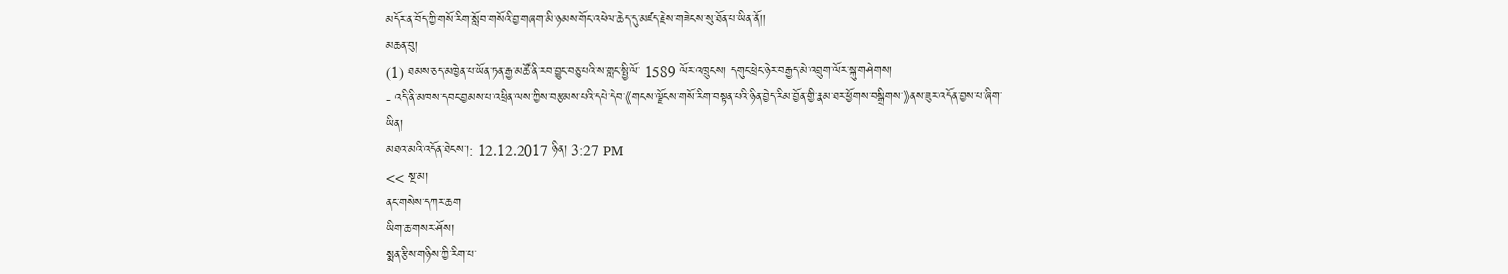མདོར་ན་བོད་ཀྱི་གསོ་རིག་སློབ་གསོའི་བྱ་གཞག་མི་ཉམས་གོང་འཕེལ་ཆེད་དུ་མཛད་རྗེས་གཟེངས་སུ་ཐོན་པ་ཡིན་ནོ།།
མཆན་བུ།
(1) ཐམས་ཅད་མཁྱེན་པ་ཡོན་ཏན་རྒྱ་མཚོ་ནི་རབ་བྱུང་བཅུ་པའི་ས་གླང་སྤྱི་ལོ་ 1589 ལོར་འཁྲུངས། དགུང་ཕྲེང་ཉེར་བརྒྱད་མེ་འབྲུག་ལོར་སྐུ་གཤེགས།
- འདི་ནི་མཁས་དབང་བྱམས་པ་འཕྲིན་ལས་ཀྱིས་བརྩམས་པའི་དཔེ་དེབ་《གངས་ལྗོངས་གསོ་རིག་བསྟན་པའི་ཉིན་བྱེད་རིམ་བྱོན་གྱི་རྣམ་ཐར་ཕྱོགས་བསྒྲིགས་》ནས་ཟུར་འདོན་བྱས་པ་ཞིག་ཡིན།
མཐའ་མའི་འདོན་ཐེངས་།: 12.12.2017 ཉིན། 3:27 PM
<< སྔ་མ།
ནང་གསེས་དཀར་ཆག
ཡིག་ཆ་གསར་ཤོས།
སྨན་རྩིས་གཉིས་ཀྱི་རིག་པ་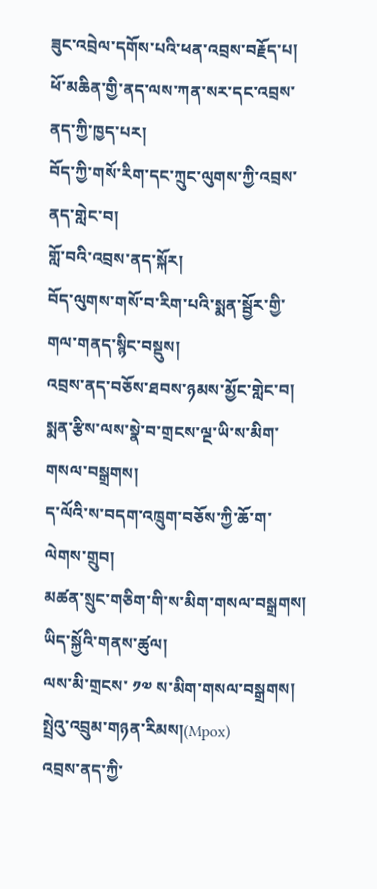ཟུང་འབྲེལ་དགོས་པའི་ཕན་འབྲས་བརྗོད་པ།
ཕོ་མཆིན་གྱི་ནད་ལས་ཀན་སར་དང་འབྲས་ནད་ཀྱི་ཁྱད་པར།
བོད་ཀྱི་གསོ་རིག་དང་ཀྲུང་ལུགས་ཀྱི་འབྲས་ནད་གླེང་བ།
གློ་བའི་འབྲས་ནད་སྐོར།
བོད་ལུགས་གསོ་བ་རིག་པའི་སྨན་སྦྱོར་གྱི་གལ་གནད་སྙིང་བསྡུས།
འབྲས་ནད་བཅོས་ཐབས་ཉམས་མྱོང་གླེང་བ།
སྨན་རྩིས་ལས་སྣེ་བ་གྲངས་ལྔ་ཡི་ས་མིག་གསལ་བསྒྲགས།
ད་ལོའི་ས་བདག་འཁྲུག་བཅོས་ཀྱི་ཆོ་ག་ལེགས་གྲུབ།
མཚན་སྲུང་གཅིག་གི་ས་མིག་གསལ་བསྒྲགས།
ཡིད་སྐྱོའི་གནས་ཚུལ།
ལས་མི་གྲངས་ ༡༧ ས་མིག་གསལ་བསྒྲགས།
སྤྲེའུ་འབྲུམ་གཉན་རིམས།(Mpox)
འབྲས་ནད་ཀྱི་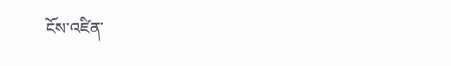ངོས་འཛིན་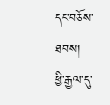དང་བཅོས་ཐབས།
ཕྱི་རྒྱལ་དུ་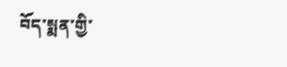བོད་སྨན་གྱི་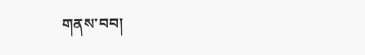གནས་བབ།